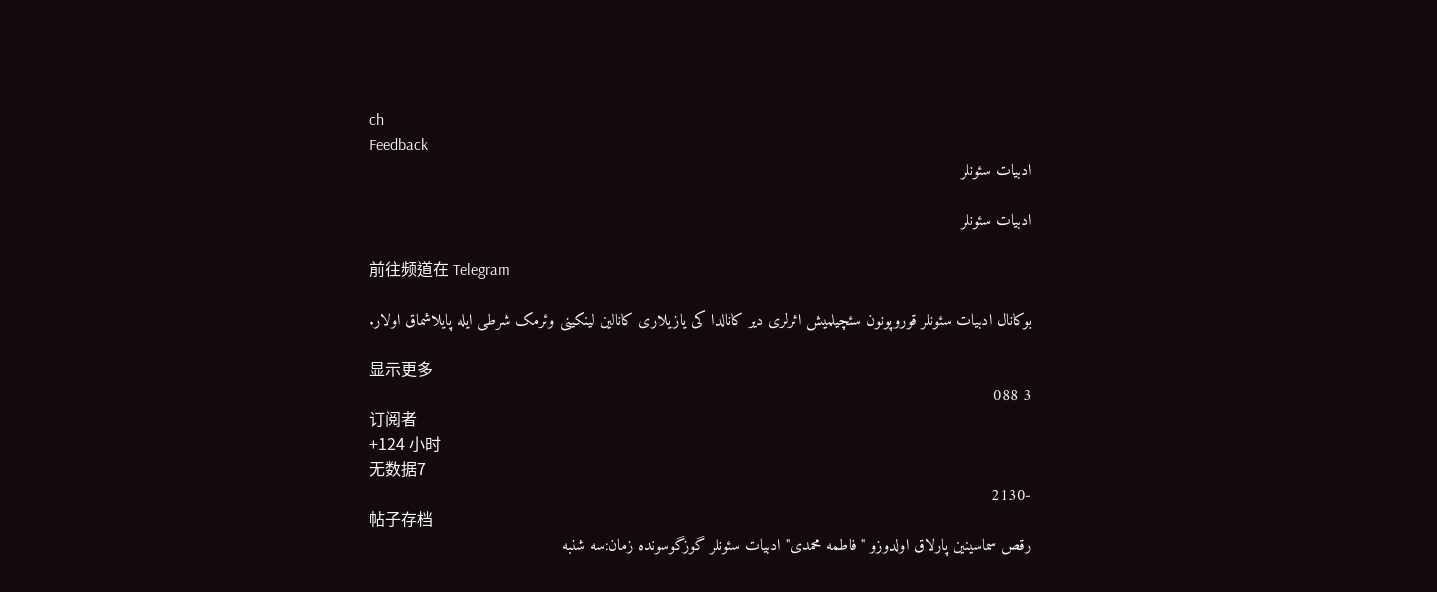ch
Feedback
ادبیات سئونلر

ادبیات سئونلر

前往频道在 Telegram

بوکانال ادبیات سئونلر قوروپونون سئچیلمیش اثرلری دیر کانالدا کی یازیلاری کانالین لینکینی وئرمک شرطی ایله پایلاشماق اولار.

显示更多
3 088
订阅者
+124 小时
无数据7
-2130
帖子存档
رقص سماسینین پارلاق اولدوزو "فاطمه محمدی" ادبیات سئونلر گوزگوسونده زمان:سه شنبه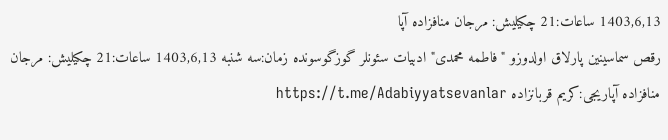1403,6,13 ساعات:21 چکیلیش: مرجان منافزاده آپا
رقص سماسینین پارلاق اولدوزو "فاطمه محمدی" ادبیات سئونلر گوزگوسونده زمان:سه شنبه 1403,6,13 ساعات:21 چکیلیش: مرجان منافزاده آپاریجی:کریم قربانزاده https://t.me/Adabiyyatsevanlar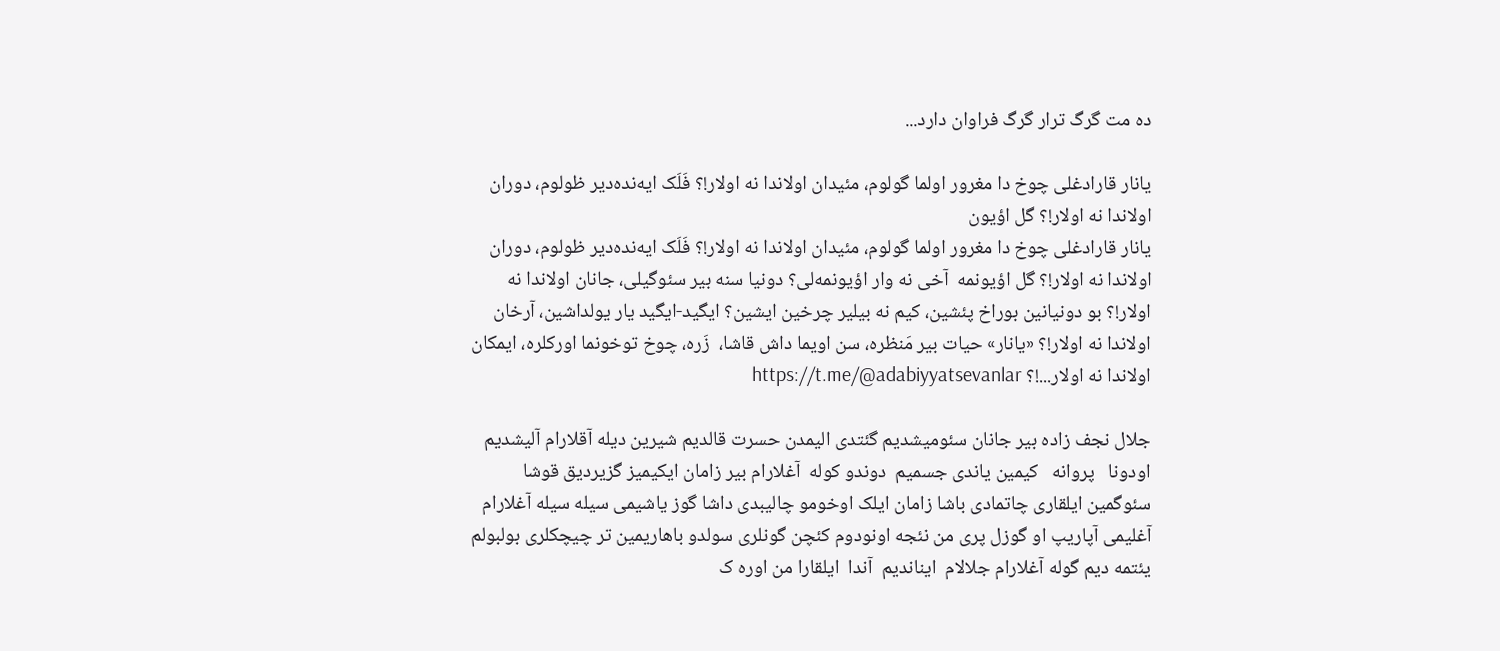ده مت گرگ ترار گرگ فراوان دارد...

یانار قارادغلی چوخ دا مغرور اولما گولوم، مئيدان اولاندا نه اولار!؟ فَلَک ايه‌نده‌دير ظولوم، دوران اولاندا نه اولار!؟ گل اؤيون
یانار قارادغلی چوخ دا مغرور اولما گولوم، مئيدان اولاندا نه اولار!؟ فَلَک ايه‌نده‌دير ظولوم، دوران اولاندا نه اولار!؟ گل اؤيونمه  آخی نه وار اؤيونمه‌لی؟ دونيا سنه بير سئوگيلی، جانان اولاندا نه اولار!؟ بو دونيانين بوراخ پئشين، کيم نه بيلير چرخين ايشين؟ ايگيد-ايگيد يار يولداشين، آرخان اولاندا نه اولار!؟ «یانار» حیات بير مَنظره، سن اويما داش قاشا،  زَره، چوخ توخونما اورکلره، ایمکان اولاندا نه اولار...!؟ https://t.me/@adabiyyatsevanlar

جلال نجف زاده بیر جانان سئومیشدیم گئتدی الیمدن حسرت قالدیم شیرین دیله آقلارام آلیشدیم   اودونا   پروانه   کیمین یاندی جسمیم  دوندو کوله  آغلارام بیر زامان ایکیمیز گزیردیق قوشا سئوگمین ایلقاری چاتمادی باشا زامان ایلک اوخومو چالیبدی داشا گوز یاشیمی سیله سیله آغلارام آغلیمی آپاریپ او گوزل پری من نئجه اونودوم کئچن گونلری سولدو باهاریمین تر چیچکلری بولبولم یئتمه دیم گوله آغلارام جلالام  ایناندیم  آندا  ایلقارا من اوره ک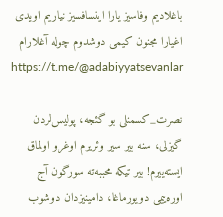باغلادیم وفاسیز یارا اینسافسیز نیاریم اویدی اغیارا مجنون کیمی دوشدوم چوله آغلارام https://t.me/@adabiyyatsevanlar

نصرت_کسمنلی بو گئجه، پولیس‌لردن گیزلی، سنه بیر سیر وئریرم اوغرو اولماق ایسته‌ییرم! بیر تیکه محببه‌ته سورگون آج اوره‌ییمی دویورماغا، دامینیزدان دوشوب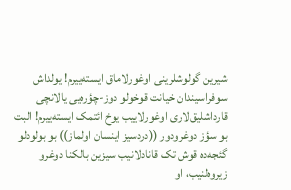شیرین گولوشلرینی اوغورلاماق ایسته‌ییرم! یولداش سوفراسیندان خیانت قوخولو دوز-چؤره‌یی یالانچی قارداشلیق‌لاری اوغورلاییب یوخ ائتمک‌ ایسته‌ییرم! البت بو سؤز دوغرودور ((دردسیز اینسان اولماز)) بو بولودلو گئجه‌ده قوش تک قانادلانیب سیزین بالکنا دوغرو زیروه‌لنیب، او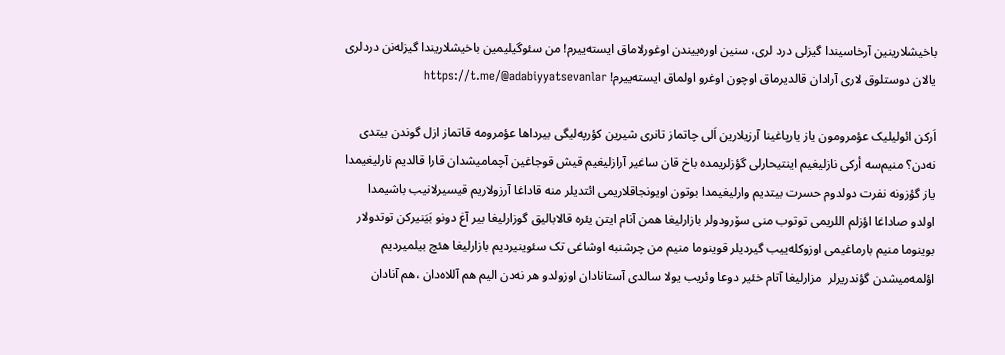باخیشلارینین آرخاسیندا گیزلی درد لری، سنین اوره‌ییندن اوغورلاماق ایسته‌ییرم! من سئوگیلیمین باخیشلاریندا گیزله‌نن دردلری یالان دوستلوق لاری آرادان قالدیرماق اوچون اوغرو اولماق ایسته‌ییرم! https://t.me/@adabiyyatsevanlar

اَرکن ائولیلیک عؤمرومون یاز یارپاغینا آرزیلارین اَلی چاتماز تانری شیرین کؤرپه‌لیگی بیرداها عؤمرومه قاتماز ازل گوندن بیتدی نه‌دن؟ منیم‌سه أرکی نازلیغیم اینتیحارلی گؤزلریمده باخ قان ساغیر آرازلیغیم قیش قوجاغین آچمامیشدان قارا قالدیم نارلیغیمدا یاز گؤزونه نفرت دولدوم حسرت بیتدیم وارلیغیمدا بوتون اویونجاقلاریمی ائتدیلر منه قاداغا آرزولاریم قیسیرلانیب باشیمدا اولدو صاداغا اؤزلم اللریمی توتوب منی سۆرودولر بازارلیغا همن آنام ایتن یئره قالابالیق گوزارلیغا بیر آغ دونو بَیَنیرکن توتدولار بوینوما منیم بارماغیمی اوزوکله‌ییب گیردیلر قوینوما منیم من چرشنبه اوشاغی تک سئوینیردیم بازارلیغا هئچ بیلمیردیم اؤلمه‌میشدن گؤندریرلر  مزارلیغا آتام خئیر دوعا وئریب یولا سالدی آستانادان اوزولدو هر نه‌دن الیم هم آللاه‌دان ،هم آنادان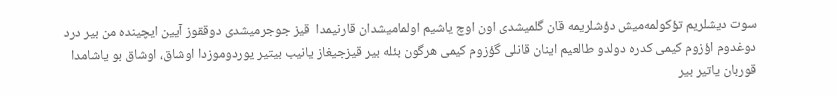سوت دیشلریم تؤکولمه‌میش دؤشلریمه قان گلمیشدی اون اوچ یاشیم اولمامیشدان قارنیمدا  قیز جوجرمیشدی دوققوز آیین ایچینده من بیر درد دوغدوم اؤزوم کیمی کدره دولدو طالعیم اینان قانلی گؤزوم کیمی هرگون بئله بیر قیزجیغاز یانیب بیتیر یوردوموزدا اوشاق، اوشاق بو یاشامدا قوربان یاتیر بیر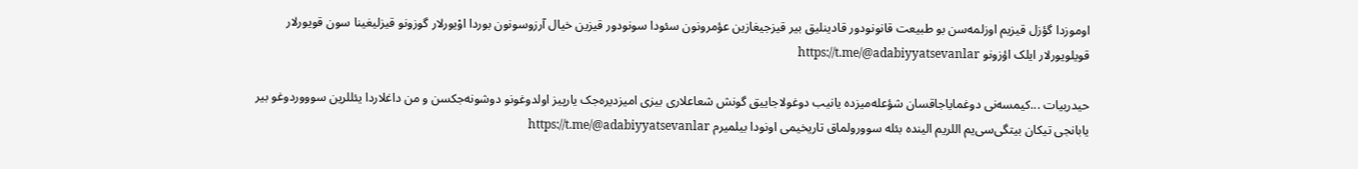اوموزدا گؤزل قیزیم اوزلمه‌سن بو طبیعت قانونودور قادینلیق بیر قیزجیغازین عؤمرونون سئودا سونودور قیزین خیال آرزوسونون بوردا اوْیورلار گوزونو قیزلیغینا سون قویورلار قویلویورلار ایلک اؤزونو https://t.me/@adabiyyatsevanlar

حیدربیات ...کیمسه‌نی دوغمایاجاقسان شؤعله‌میزده یانیب دوغولاجاییق گونش شعاعلاری بیزی امیزدیره‌جک یارپیز اولدوغونو دوشونه‌جکسن و من داغلاردا یئللرین سوووردوغو بیر یابانجی تیکان بیتگی‌سی‌یم اللریم الینده بئله سوورولماق تاریخیمی اونودا بیلمیرم https://t.me/@adabiyyatsevanlar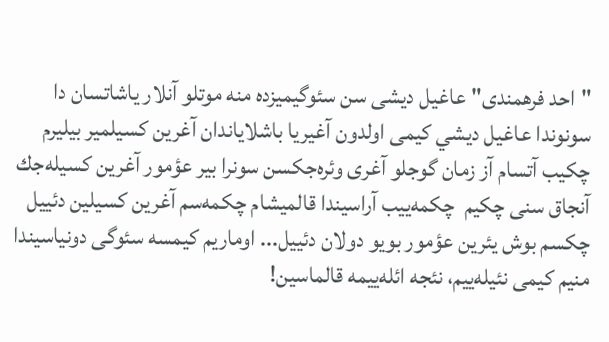"احد فرهمندی" عاغيل ديشی سن سئوگيميزده منه موتلو آنلار ياشاتسان دا سونوندا عاغيل ديشي كيمی اولدون آغيريا باشلاياندان آغرين كسيلمير بيليرم چكيب آتسام آز زمان گوجلو آغری وئره‌جكسن سونرا بير عؤمور آغرين كسيله‌جك آنجاق سنی چكيم  چكمه‌ييب آراسيندا قالميشام چكمه‌سم آغرين كسيلين دئييل چكسم بوش يئرين عؤمور بويو دولان دئييل... اوماريم كيمسه سئوگی دونياسيندا منيم كيمی نئيله‌ييم،‌ نئجه‌ ائله‌ييمه قالماسين!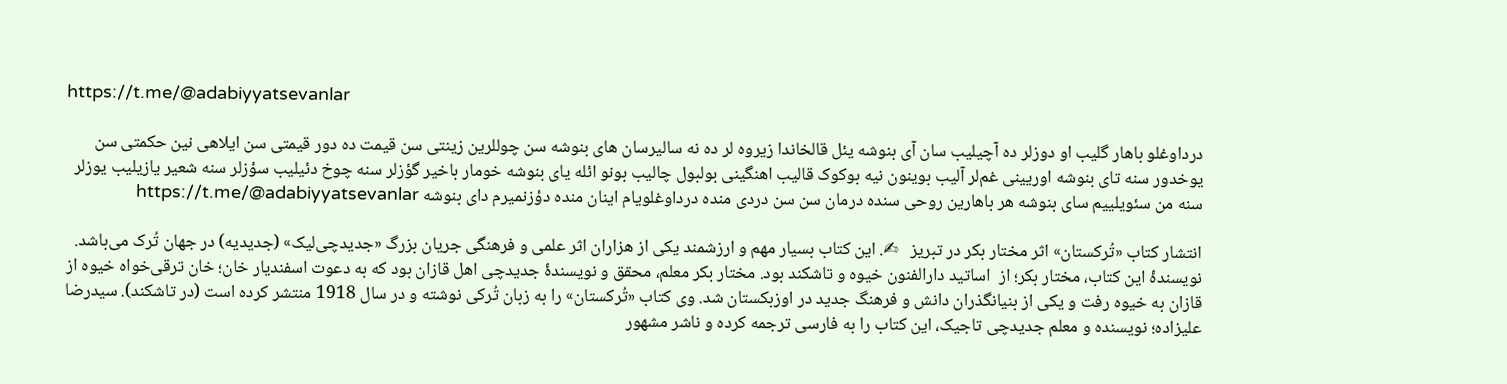https://t.me/@adabiyyatsevanlar

درداوغلو باهار گلیب او دوزلر ده آچیلیب سان آی بنوشه یئل قالخاندا زیروه لر ده نه سالیرسان های بنوشه سن چوللرین زینتی سن قیمت ده دور قیمتی سن ایلاهی نین حکمتی سن یوخدور سنه تای بنوشه اوریینی غم‌لر آلیب بوینون نیه بوکوک قالیب اهنگینی بولبول چالیب بونو ائله یای بنوشه خومار باخیر گؤزلر سنه چوخ دئیلیب سؤزلر سنه شعیر یازیلیب یوزلر سنه من سئویلییم سای بنوشه هر باهارین روحی سنده درمان سن سن دردی منده درداوغلویام اینان منده دؤزنمیرم دای بنوشه https://t.me/@adabiyyatsevanlar

انتشار کتاب «تُرکستان» اثر مختار بکر در تبریز   ✍. این کتاب بسیار مهم و ارزشمند یکی از هزاران اثر علمی و فرهنگی جریان بزرگ «جدیدچی‌لیک» (جدیدیه) در جهان تُرک می‌باشد. نویسندۀ این کتاب، مختار بکر؛ از  اساتید دارالفنون خیوه و تاشکند بود. مختار بکر معلم، محقق و نویسندۀ جدیدچی‌ اهل قازان بود که به دعوت اسفندیار خان؛ خان ترقی‌خواه خیوه از قازان به خیوه رفت و یکی از بنیانگذران دانش و فرهنگ جدید در اوزبکستان شد. وی کتاب «تُرکستان» را به زبان تُرکی نوشته و در سال 1918 منتشر کرده است (در تاشکند). سیدرضا علیزاده؛ نویسنده و معلم جدیدچی تاجیک، این کتاب را به فارسی ترجمه کرده و ناشر مشهور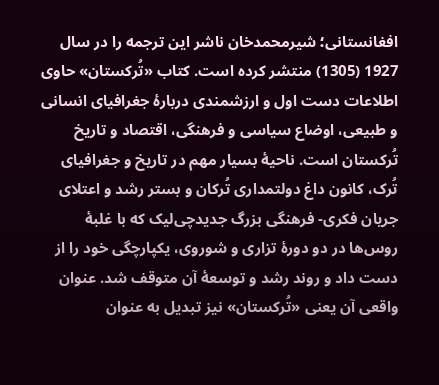افغانستانی؛ شیرمحمدخان ناشر این ترجمه را در سال 1927 (1305) منتشر کرده است. کتاب «تُرکستان» حاوی اطلاعات دست اول و ارزشمندی دربارۀ جغرافیای انسانی و طبیعی، اوضاع سیاسی و فرهنگی، اقتصاد و تاریخ تُرکستان است. ناحیۀ بسیار مهم در تاریخ و جغرافیای تُرک، کانون داغ دولتمداری تُرکان و بستر رشد و اعتلای جریان فکری- فرهنگی بزرگ جدیدچی‌لیک که با غلبۀ روس‌ها در دو دورۀ تزاری و شوروی، یکپارچگی خود را از دست داد و روند رشد و توسعۀ آن متوقف شد. عنوان واقعی آن یعنی «تُرکستان» نیز تبدیل به عنوان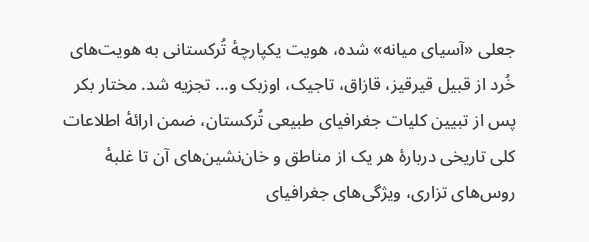جعلی «آسیای میانه» شده، هویت یکپارچۀ تُرکستانی به هویت‌های خُرد از قبیل قیرقیز، قازاق، تاجیک، اوزبک و... تجزیه شد. مختار بکر پس از تبیین کلیات جغرافیای طبیعی تُرکستان، ضمن ارائۀ اطلاعات کلی تاریخی دربارۀ هر یک از مناطق و خان‌نشین‌های آن تا غلبۀ روس‌های تزاری، ویژگی‌های جغرافیای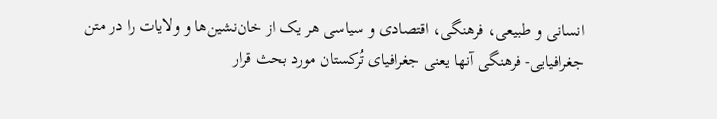انسانی و طبیعی، فرهنگی، اقتصادی و سیاسی هر یک از خان‌نشین‌ها و ولایات را در متن جغرافیایی- فرهنگی آنها یعنی جغرافیای تُرکستان مورد بحث قرار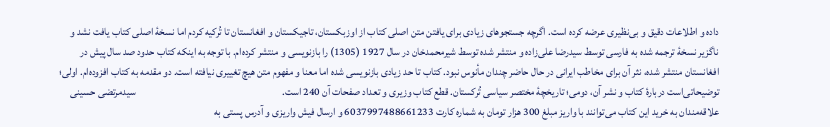داده و اطلاعات دقیق و بی‌نظیری عرضه کرده است. اگرچه جستجوهای زیادی برای یافتن متن اصلی کتاب از اوزبکستان، تاجیکستان و افغانستان تا تُرکیه کردم اما نسخۀ اصلی کتاب یافت نشد و ناگزیر نسخۀ ترجمه شده به فارسی توسط سیدرضا علی‌زاده و منتشر شده توسط شیرمحمدخان در سال 1927 (1305) را بازنویسی و منتشر کرده‌ام. با توجه به اینکه کتاب حدود صد سال پیش در افغانستان منتشر شده، نثر آن برای مخاطب ایرانی در حال حاضر چندان مأنوس نبود. کتاب تا حد زیادی بازنویسی شده اما معنا و مفهوم متن هیچ تغییری نیافته است. دو مقدمه به کتاب افزوده‌ام. اولی؛ توضیحاتی‌است دربارۀ کتاب و نشر آن، دومی؛ تاریخچۀ مختصر سیاسی تُرکستان. قطع کتاب وزیری و تعداد صفحات آن 240 است.                                                                     سیدمرتضی حسینی علاقه‌مندان به خرید این کتاب می‌توانند با واریز مبلغ 300 هزار تومان به شماره کارت 6037997488661233 و ارسال فیش واریزی و آدرس پستی به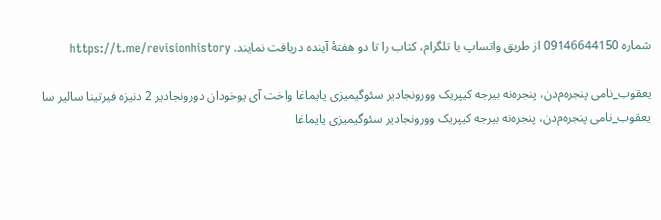شماره 09146644150 از طریق واتساپ یا تلگرام، کتاب را تا دو هفتۀ آینده دریافت نمایند. https://t.me/revisionhistory

یعقوب_نامی پنجره‌م‌دن، پنجره‌نه بیرجه کیپریک وورونجادیر سئوگیمیزی یایماغا واخت آی یوخودان دورونجادیر 2 دنیزه فیرتینا سالیر سا
یعقوب_نامی پنجره‌م‌دن، پنجره‌نه بیرجه کیپریک وورونجادیر سئوگیمیزی یایماغا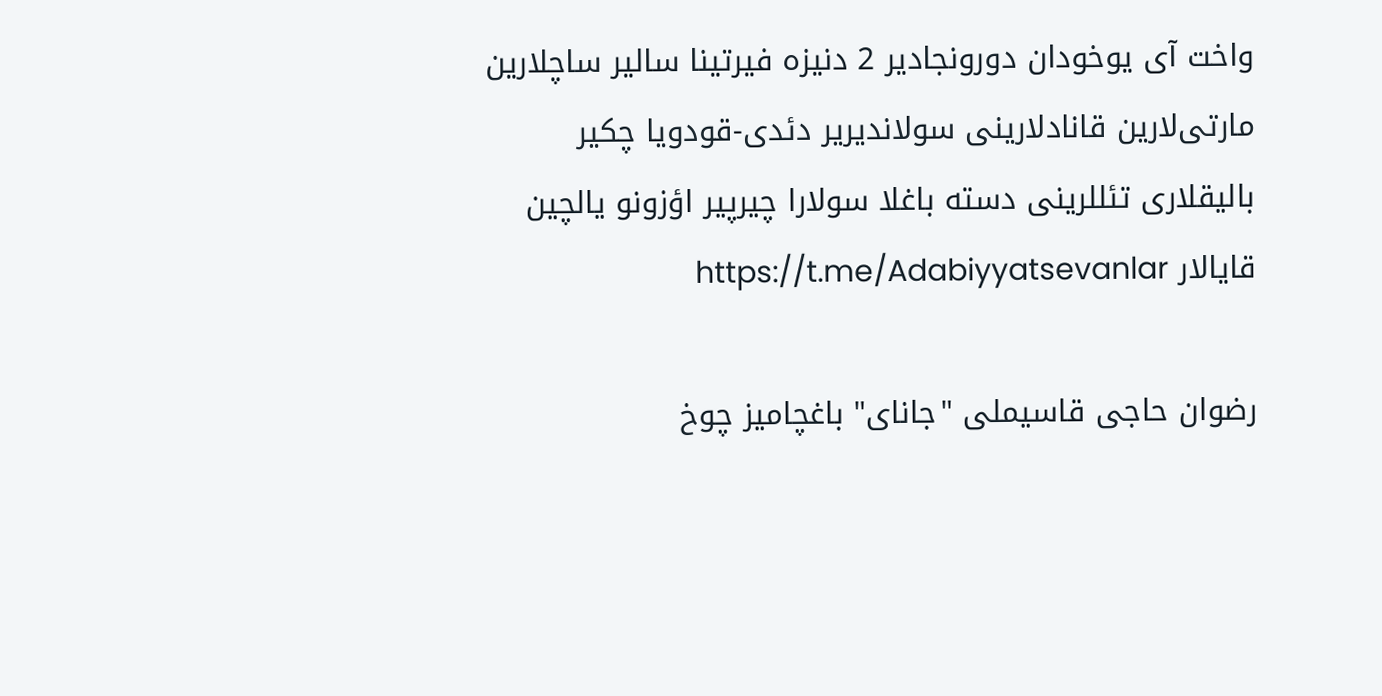واخت آی یوخودان دورونجادیر 2 دنیزه فیرتینا سالیر ساچلارین مارتی‌لارین قانادلارینی سولاندیریر دئدی-قودویا چکیر بالیقلاری تئللرینی دسته باغلا سولارا چیرپیر اؤزونو یالچین قایالار https://t.me/Adabiyyatsevanlar

رضوان حاجی قاسیملی "جانای" باغچامیز چوخ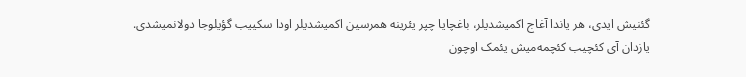گئنیش ایدی، هر یاندا آغاج اکمیشدیلر، باغچایا چپر یئرینه همرسین اکمیشدیلر اودا سکییب گؤیلوجا دولانمیشدی. یازدان آی کئچیب کئچمه‌میش یئمک اوچون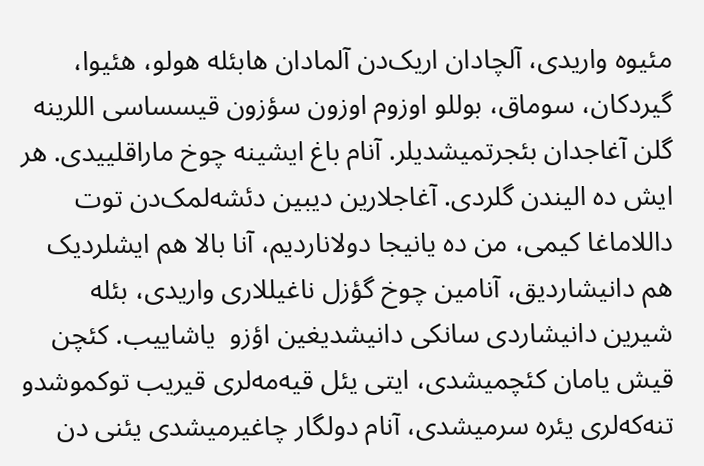مئیوه‌ واریدی، آلچادان اریک‌دن آلمادان هابئله هولو، هئیوا، گیردکان، سوماق، بوللو اوزوم اوزون سؤزون قیسساسی اللرینه گلن آغاجدان بئجرتمیشدیلر. آنام باغ ایشینه چوخ ماراقلییدی. هر ایش ده الیندن گلردی. آغاجلارین دیبین دئشه‌لمک‌دن توت داللاماغا کیمی، من ده یانیجا دولاناردیم، آنا بالا هم ایشلردیک هم دانیشاردیق، آنامین چوخ گؤزل ناغیللاری واریدی، بئله شیرین دانیشاردی سانکی دانیشدیغین اؤزو  یاشاییب. کئچن قیش یامان کئچمیشدی، ایتی یئل قیه‌مه‌لری قیریب توکموشدو تنه‌که‌لری یئره سرمیشدی، آنام دولگار چاغیرمیشدی یئنی دن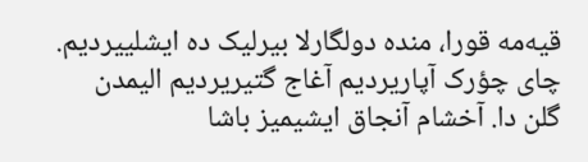قیه‌مه قورا، منده دولگارلا بیرلیک ده ایشلییردیم. چای چؤرک آپاریردیم آغاج گتیریردیم الیمدن گلن دا. آخشام آنجاق ایشیمیز باشا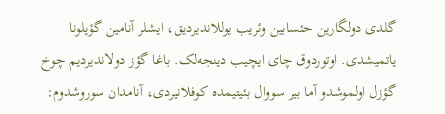گلدی دولگارین حئسابین وئریب یوللاندیردیق، ایشلر آنامین گؤیلونا یاتمیشدی. اوتوردوق چای ایچیب دینجه‌لک. باغا گؤز دولاندیردیم چوخ گؤزل اولموشدو آما بیر سووال بئیتیمده کوفلانیردی، آنامدان سوروشدوم: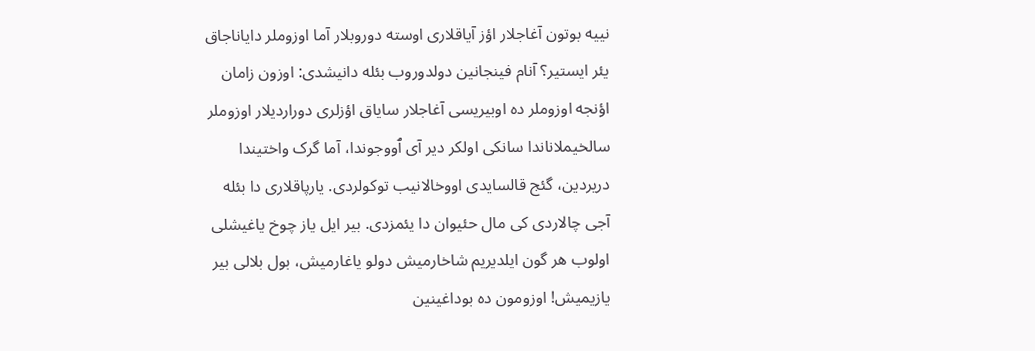نییه بوتون آغاجلار اؤز آیاقلاری اوسته دوروبلار آما اوزوملر دایاناجاق یئر ایستیر؟ آنام فینجانین دولدوروب بئله دانیشدی: اوزون زامان اؤنجه اوزوملر ده اوبیریسی آغاجلار سایاق اؤزلری دوراردیلار اوزوملر سالخیملاناندا سانکی اولکر دیر آی ٱووجوندا، آما گرک واختیندا دریردین، گئج قالسایدی اووخالانیب توکولردی. یارپاقلاری دا بئله آجی چالاردی ‌کی مال حئیوان دا یئمزدی. بیر ایل یاز چوخ یاغیشلی اولوب هر گون ایلدیریم شاخارمیش دولو یاغارمیش، بول بلالی بیر یازیمیش! اوزومون ده بوداغینین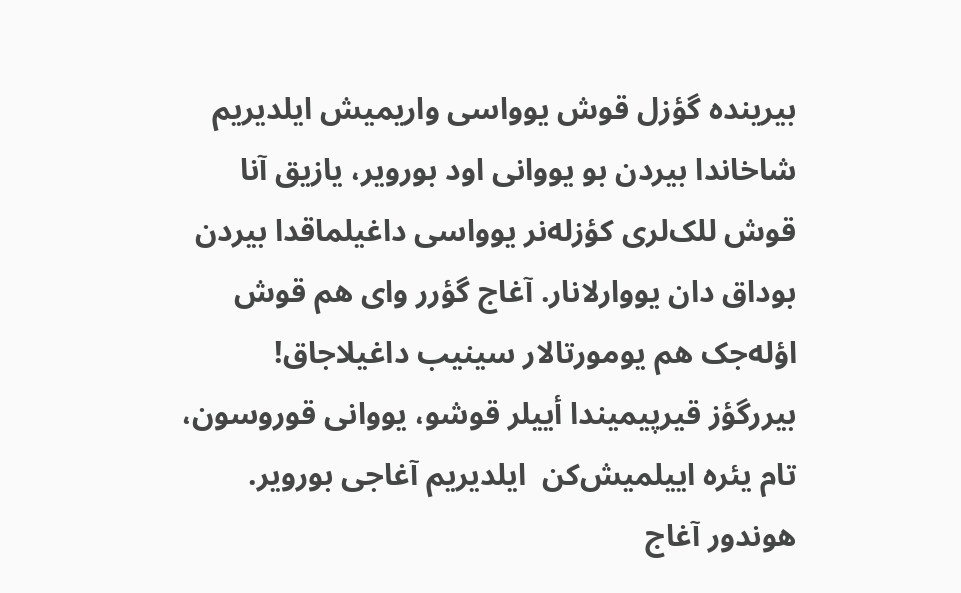بیرینده گؤزل قوش یوواسی واریمیش ایلدیریم شاخاندا بیردن بو یووانی اود بورویر، یازیق آنا قوش للک‌لری کؤزله‌نر یوواسی داغیلماقدا بیردن بوداق دان یووارلانار. آغاج گؤرر وای هم قوش اؤله‌جک هم یومورتالار سینیب داغیلاجاق! بیررگؤز قیرپیمیندا أییلر قوشو، یووانی قوروسون، تام یئره اییلمیش‌کن  ایلدیریم آغاجی بورویر. هوندور آغاج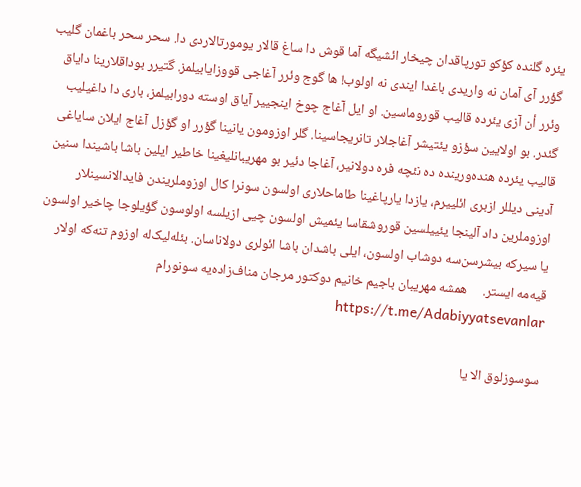یئره گلنده کؤکو تورپاقدان چیخار ائشیگه آما قوش دا ساغ قالار یومورتالاردی دا. سحر سحر باغمان گلیب گؤرر آی آمان نه واریدی باغدا ایندی نه اولوب! ها گوج وئرر آغاجی قووزایابیلمز. گتیرر بوداقلارینا دایاق وئرر أن آزی یئرده قالیب قوروماسین. او ایل آغاج چوخ اینجییر آیاق اوسته دورابیلمز، باری دا داغیلیب گئدر. بو اولایین سؤزو یئتیشر آغاجلار تانریجاسینا. گلر اوزومون یانینا گؤرر او گؤزل آغاج ایلان سایاغی قالیب یئرده هنده‌ورینده ده نئچه فره دولانیر، آغاجا دئیر بو مهریبانلیغینا خاطیر ایلین باشا باشیندا سنین آدینی دیللر ازبری ائلییرم، یازدا یارپاغینا طاماحلاری اولسون سونرا کال اوزوملریندن فایدالانسینلار اوزوملرین داد آلینجا یئییلسین قوروشقاسا یئمیش اولسون چیی ازیلسه اولوسون گؤیلوجا چاخیر اولسون یا سیرکه بیشرسن‌سه دوشاب اولسون، ایلی باشدان باشا ائولری دولاناسان. بئله‌لیک‌له اوزوم تنه‌که اولار قیه‌مه ایستر.     همشه مهریبان باجیم خانیم دوکتور مرجان مناف‌زاده‌یه سونورام https://t.me/Adabiyyatsevanlar

سوسوزلوق الا یا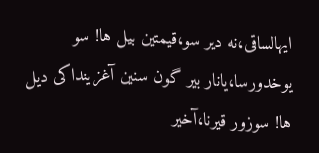ایهالساقی،نه دیر سو،قیمتین بیل ها! سو یوخدورسا،یانار بیر گون سنین آغزینداکی دیل ها! سوزور قیرنا،آخیر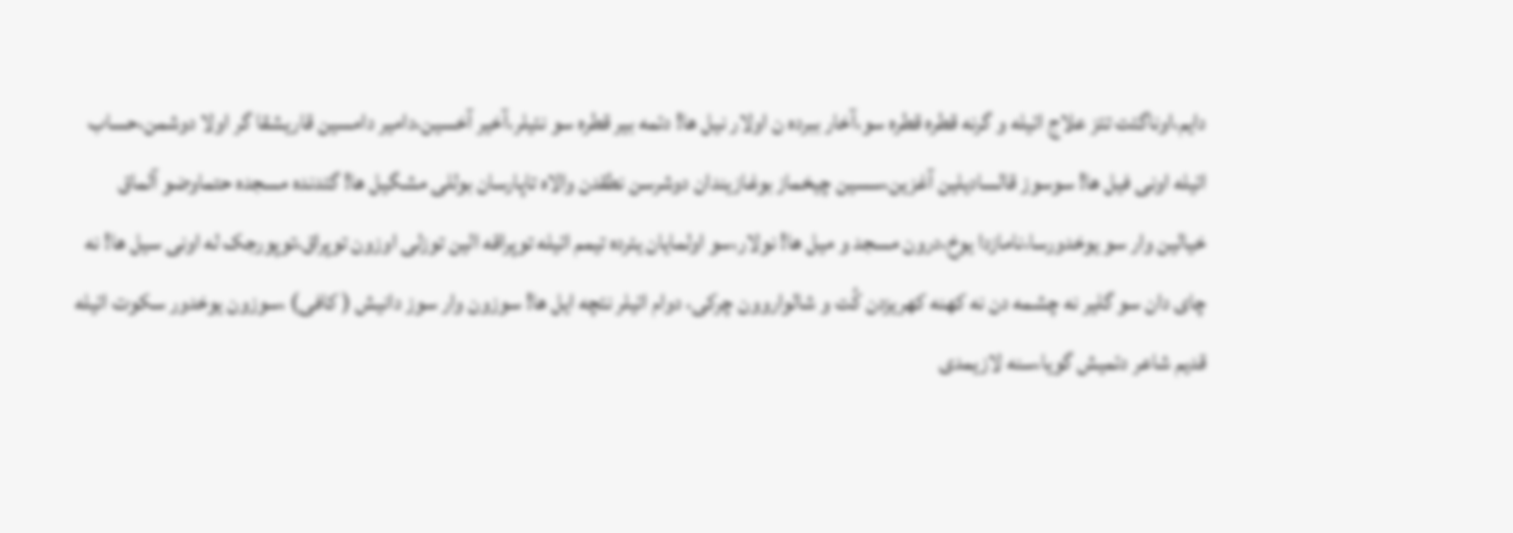دایم،اوناگئت تئز علاج ائیله و گرنه قطره قطره سو،آخار ببرده ن اولار نیل ها! دئمه بیر قطره سو نئیلر،آخیر آخسین،دامیر دامسین قاریشقا گر اولا دوشمن،حساب ائیله اونی فیل ها! سوسوز قالسادیلین آغزین،سسین چیخماز بوغازیندان دوشرسن نطقدن والاه تاپارسان بوللی مشگیل ها! گئدنده مسجده حتماوضو آلماق خیالین وار سو یوخدورسا،نامازدا یوخ،درون مسجد و میل ها! نولار،سو اولمایان یئرده تیمم ائیله توپراقه الین توزلی اوزون توپراق،توپورجک له اونی سیل ها! نه چای دان سو گلیر نه چشمه دن نه کهنه کهریزدن کُت و شالواروون چرکی، دوام ائیلر نئچه ایل ها! سوزون وار سوز دانیش ( کافی) ،سوزون یوخدور سکوت ائیله قدیم شاعر دئمیش گویا،سنه لازیمدی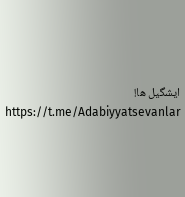ایشگیل ها! https://t.me/Adabiyyatsevanlar